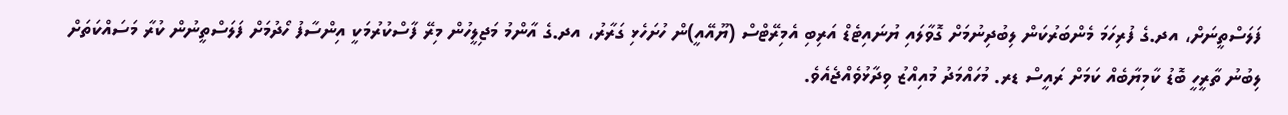ފަލަސްތީނަށް، އދ.ގެ ފުރިހަމަ މެންބަރުކަން ލިބުދިނުމަށް ގޮވާލައި ޔުނައިޓެޑް އަރިބި އެމިރޭޓްސް (ޔޫއޭއީ)ން ހުށަހެޅި ގަރާރު، އދ.ގެ އާންމު މަޖިލީހުން މިރޭ ފާސްކުރުމަކީ އިންސާފު ހޯދުމަށް ފަލަސްތީނުން ކުރާ މަސައްކަތަށް ލިބުނު ތާރީހީ ބޮޑު ކާމިޔާބެއް ކަމަށް ރައީސް ޑރ. މުހައްމަދު މުއިއްޒު ވިދާޅުވެއްޖެއެވެ.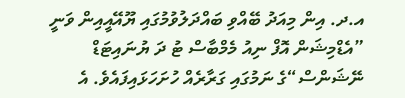އ.ދ. އިން މިއަދު ބޭއްވި ބައްދަލުވުމުގައި ޔޫއޭއީއިން ވަނީ ”އެޑްމިޝަން އޮފް ނިއު މެމްބާސް ޓު ދަ ޔުނައިޓަޑް ނޭޝަންސް“ގެ ނަމުގައި ގަރާރެއް ހުށަހަޅައިފައެވެ. އެ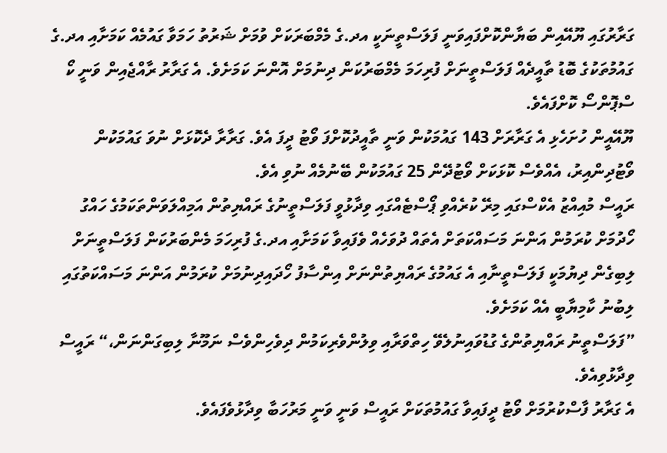ގަރާރުގައި ޔޫއޭއިން ބަޔާންކޮށްފައިވަނީ ފަލަސްތީނަކީ އދ.ގެ މެމްބަރަކަށް ވުމަށް ޝަރުތު ހަމަވާ ގައުމެއް ކަމަށާއި އދ.ގެ ގައުމުތަކުގެ ބޮޑު ތާއީދެއް ފަލަސްތީނަށް ފުރިހަމަ މެމްބަރުކަން ދިނުމަށް އޮންނަ ކަމަށެވެ. އެ ގަރާރު ރާއްޖެއިން ވަނީ ކޯ ސްޕޮންސޯ ކޮށްފައެވެ.
ޔޫއޭއީން ހުށަހެޅި އެ ގަރާރަށް 143 ގައުމަކުން ވަނީ ތާއީދުކޮށްފަ ވޯޓު ދީފަ އެވެ. ގަރާރާ ދެކޮޅަށް ނުވަ ގައުމަކުން ވޯޓުދިންއިރު، އެއްވެސް ކޮޅަކަށް ވޯޓުދޭން 25 ގައުމަކުން ބޭނުމެއް ނުވި އެވެ.
ރައީސް މުއިއްޒު އެކްސްގައި މިރޭ ކުރެއްވި ޕޯސްޓެއްގައި ވިދާޅުވީ ފަލަސްތީނުގެ ރައްޔިތުން އަމިއްލަވަންތަކަމުގެ ހައްގު ހޯދުމަށް ކުރަމުން އަންނަ މަސައްކަތަށް އެތައް ދުވަހެއް ވެފައިވާ ކަމަށާއި އދ.ގެ ފުރިހަމަ މެންބަރުކަން ފަލަސްތީނަށް ލިބިގެން ދިޔުމަކީ ފަލަސްތީނާއި އެ ގައުމުގެ ރައްޔިތުންނަށް އިންސާފު ހޯދައިދިނުމަށް ކުރަމުން އަންނަ މަސައްކަތުގައި ލިބުނު ކާމިޔާބީ އެއް ކަމަށެވެ.
”ފަލަސްތީނު ރައްޔިތުންގެ ގުޑުވައިނުލެވޭ ހިތްވަރާއި ވިލުންވެރިކަމުން ދިވެހިންވެސް ނަމޫނާ ލިބިގަންނަން،“ ރައީސް ވިދާޅުވިއެވެ.
އެ ގަރާރު ފާސްކުރުމަށް ވޯޓު ދީފައިވާ ގައުމުތަކަށް ރައީސް ވަނީ ވަނީ މަރުހަބާ ވިދާޅުވެފައެވެ.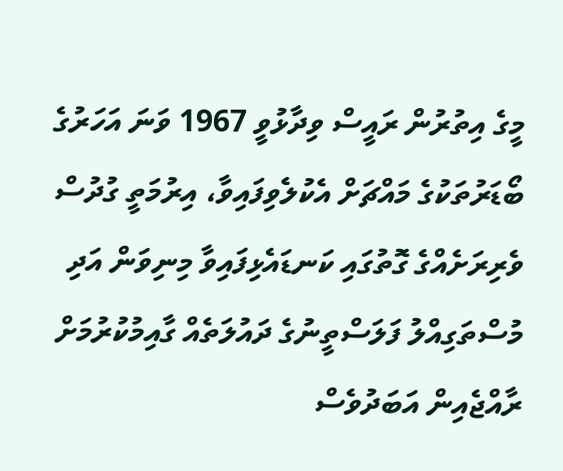މީގެ އިތުރުން ރައީސް ވިދާޅުވީ 1967 ވަނަ އަހަރުގެ ބޯޑަރުތަކުގެ މައްޗަށް އެކުލެވިފައިވާ، އިރުމަތީ ގުދުސް ވެރިރަށެއްގެ ގޮތުގައި ކަނޑައެޅިފައިވާ މިނިވަން އަދި މުސްތަގިއްލު ފަލަސްތީނުގެ ދައުލަތެއް ގާއިމުކުރުމަށް ރާއްޖެއިން އަބަދުވެސް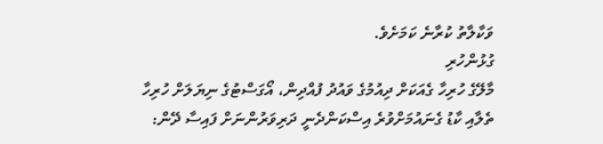ވަކާލާތު ކުރާނެ ކަމަށެވެ.
ގުޅުންހުރި
މާލޭގެ ހުރިހާ ގެއަކަށް ދިއުމުގެ ވައުދު ފުއްދިން، އޯގަސްޓުގެ ނިޔަލަށް ހުރިހާ
ތެލާއި ކާޑު ގެނައުމަށްވުރެ އިސްކަންދެނީ ދަރިވަރުންނަށް ފައިސާ ދޭން: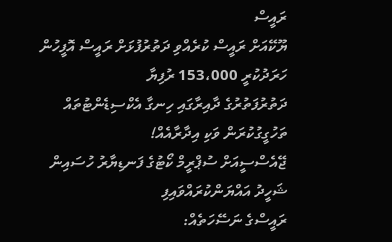ރައީސް
ޔޫކޭއަށް ރައީސް ކުރެއްވި ދަތުރުފުޅަށް ރައީސް އޮފީހުން ހަރަދުކުރީ 153،000 ރުފިޔާ
ދަތުރުފަތުރުގެ ދާއިރާގައި ހިނގާ އެކްސިޑެންޓުތައް ތަހުގީގުކުރަން ވަކި އިދާރާއެއް!
ޖޭއެސްސީއަށް ސުޕްރީމް ކޯޓުގެ ފަނޑިޔާރު ހުސައިން ޝަހީދު އައްޔަންކުރައްވައިފި
ރައީސްގެ ނަސޭހަތެއް: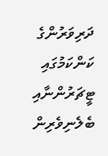ދަރިވަރުންގެ ކަންކަމުގައި ޓީޗަރުންނާއި ބެލެނިވެރިން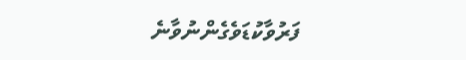ފަރުވާކުޑަވެގެންނުވާނެ